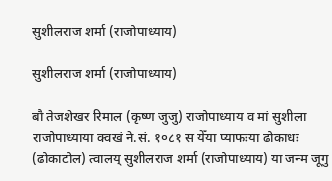सुशीलराज शर्मा (राजोपाध्याय)

सुशीलराज शर्मा (राजोपाध्याय)

बौ तेजशेखर रिमाल (कृष्ण जुजु) राजोपाध्याय व मां सुशीला राजोपाध्याया क्वखं ने.सं. १०८१ स येँया प्याफःया ढोकाधः (ढोकाटोल) त्वालय् सुशीलराज शर्मा (राजोपाध्याय) या जन्म जूगु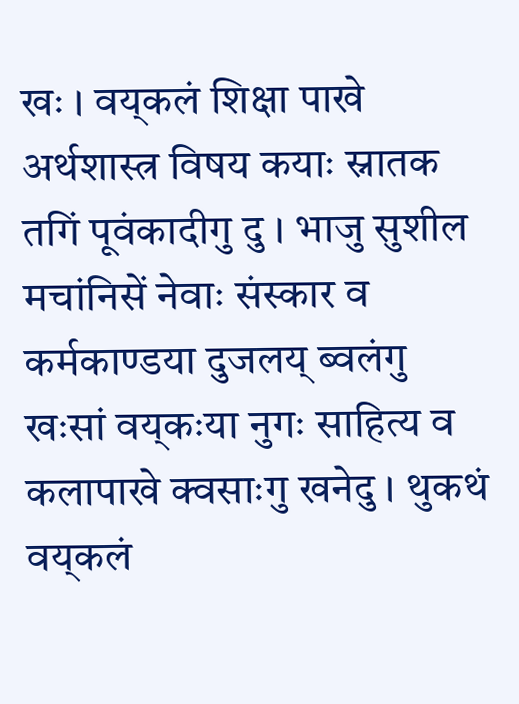खः । वय्‌कलं शिक्षा पाखे अर्थशास्त्र विषय कयाः स्नातक तगिं पूवंकादीगु दु । भाजु सुशील मचांनिसें नेवाः संस्कार व कर्मकाण्डया दुजलय् ब्वलंगु खःसां वय्‌कःया नुगः साहित्य व कलापाखे क्वसाःगु खनेदु । थुकथं वय्‌कलं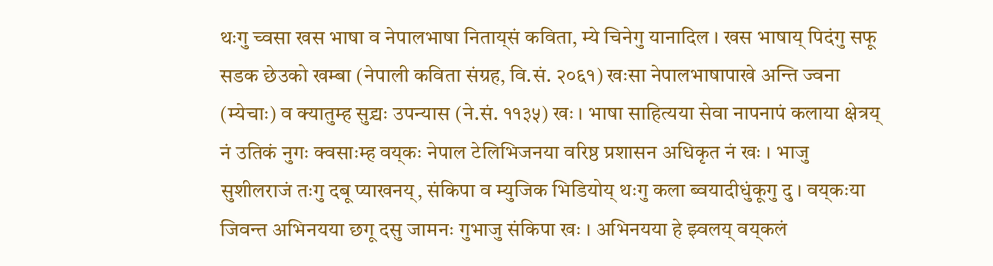थःगु च्वसा खस भाषा व नेपालभाषा निताय्‌सं कविता, म्ये चिनेगु यानादिल । खस भाषाय् पिदंगु सफू सडक छेउको खम्बा (नेपाली कविता संग्रह, वि.सं. २०६१) खःसा नेपालभाषापाखे अन्ति ज्वना (म्येचाः) व क्यातुम्ह सुद्र्यः उपन्यास (ने.सं. ११३५) खः । भाषा साहित्यया सेवा नापनापं कलाया क्षेत्रय् नं उतिकं नुगः क्वसाःम्ह वय्‌कः नेपाल टेलिभिजनया वरिष्ठ प्रशासन अधिकृत नं खः । भाजु सुशीलराजं तःगु दबू प्याखनय्, संकिपा व म्युजिक भिडियोय् थःगु कला ब्वयादीधुंकूगु दु । वय्‌कःया जिवन्त अभिनयया छगू दसु जामनः गुभाजु संकिपा खः । अभिनयया हे झ्वलय् वय्‌कलं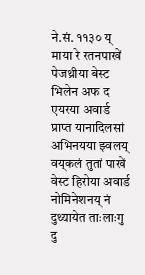ने.सं. ११३० य् माया रे रतनपाखें पेजथ्रीया बेस्ट भिलेन अफ द एयरया अवार्ड प्राप्त यानादिलसां अभिनयया झ्वलय् वय्‌कलं तुतां पाखें वेस्ट हिरोया अवार्ड नोमिनेशनय् नं दुथ्यायेत ताःलाःगु दु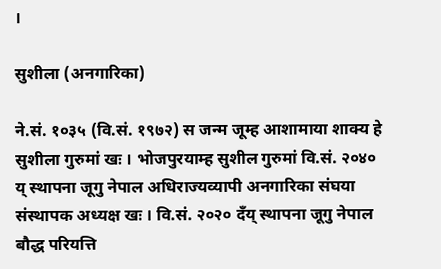।

सुशीला (अनगारिका)

ने.सं. १०३५ (वि.सं. १९७२) स जन्म जूम्ह आशामाया शाक्य हे सुशीला गुरुमां खः । भोजपुरयाम्ह सुशील गुरुमां वि.सं. २०४० य् स्थापना जूगु नेपाल अधिराज्यव्यापी अनगारिका संघया संस्थापक अध्यक्ष खः । वि.सं. २०२० दँय् स्थापना जूगु नेपाल बौद्ध परियत्ति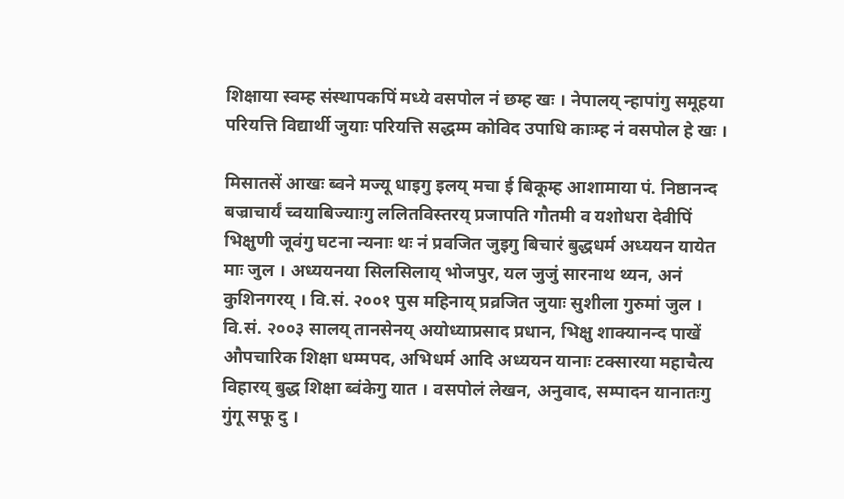शिक्षाया स्वम्ह संस्थापकपिं मध्ये वसपोल नं छम्ह खः । नेपालय् न्हापांगु समूहया परियत्ति विद्यार्थी जुयाः परियत्ति सद्धम्म कोविद उपाधि काःम्ह नं वसपोल हे खः ।

मिसातसें आखः ब्वने मज्यू धाइगु इलय् मचा ई बिकूम्ह आशामाया पं. निष्ठानन्द बज्राचार्यं च्वयाबिज्याःगु ललितविस्तरय् प्रजापति गौतमी व यशोधरा देवीपिं भिक्षुणी जूवंगु घटना न्यनाः थः नं प्रवजित जुइगु बिचारं बुद्धधर्म अध्ययन यायेत माः जुल । अध्ययनया सिलसिलाय् भोजपुर, यल जुजुं सारनाथ थ्यन, अनं कुशिनगरय् । वि.सं. २००१ पुस महिनाय् प्रव्रजित जुयाः सुशीला गुरुमां जुल । वि.सं. २००३ सालय् तानसेनय् अयोध्याप्रसाद प्रधान, भिक्षु शाक्यानन्द पाखें औपचारिक शिक्षा धम्मपद, अभिधर्म आदि अध्ययन यानाः टक्सारया महाचैत्य विहारय् बुद्ध शिक्षा ब्वंकेगु यात । वसपोलं लेखन, अनुवाद, सम्पादन यानातःगु गुंगू सफू दु ।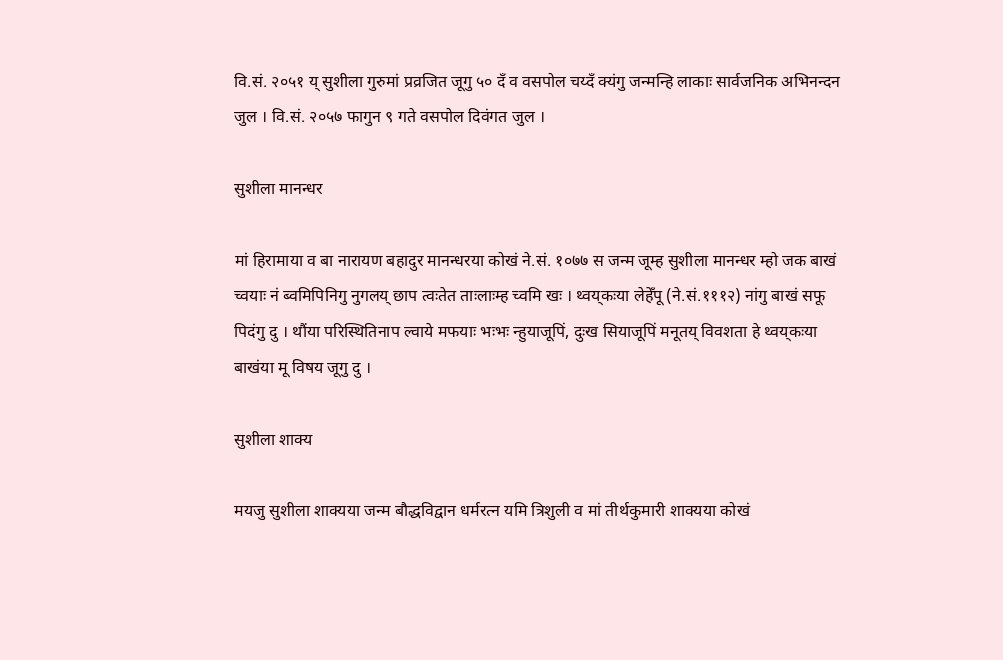वि.सं. २०५१ य् सुशीला गुरुमां प्रव्रजित जूगु ५० दँ व वसपोल चय्दँ क्यंगु जन्मन्हि लाकाः सार्वजनिक अभिनन्दन जुल । वि.सं. २०५७ फागुन ९ गते वसपोल दिवंगत जुल ।

सुशीला मानन्धर

मां हिरामाया व बा नारायण बहादुर मानन्धरया कोखं ने.सं. १०७७ स जन्म जूम्ह सुशीला मानन्धर म्हो जक बाखं च्वयाः नं ब्वमिपिनिगु नुगलय् छाप त्वःतेत ताःलाःम्ह च्वमि खः । थ्वय्‌कःया लेहेँपू (ने.सं.१११२) नांगु बाखं सफू पिदंगु दु । थौंया परिस्थितिनाप ल्वाये मफयाः भःभः न्हुयाजूपिं, दुःख सियाजूपिं मनूतय् विवशता हे थ्वय्‌कःया बाखंया मू विषय जूगु दु ।

सुशीला शाक्य

मयजु सुशीला शाक्यया जन्म बौद्धविद्वान धर्मरत्न यमि त्रिशुली व मां तीर्थकुमारी शाक्यया कोखं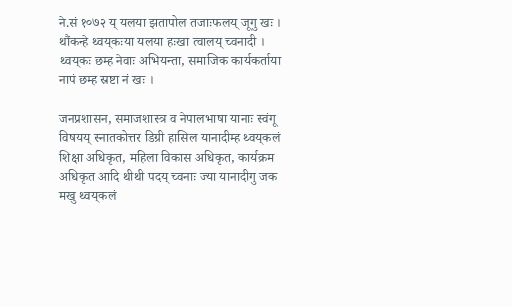ने.सं १०७२ य् यलया झतापोल तजाःफलय् जूगु खः । थौंकन्हे थ्वय्‌कःया यलया हःखा त्वालय् च्वनादी । थ्वय्‌कः छम्ह नेवाः अभियन्ता, समाजिक कार्यकर्ताया नापं छम्ह स्रष्टा नं खः ।

जनप्रशासन, समाजशास्त्र व नेपालभाषा यानाः स्वंगू विषयय् स्नातकोत्तर डिग्री हासिल यानादीम्ह थ्वय्‌कलं शिक्षा अधिकृत, महिला विकास अधिकृत, कार्यक्रम अधिकृत आदि थीथी पदय् च्वनाः ज्या यानादीगु जक मखु थ्वय्‌कलं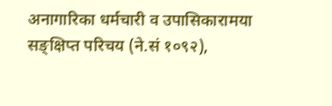अनागारिका धर्मचारी व उपासिकारामया सङ्क्षिप्त परिचय (ने.सं १०९२),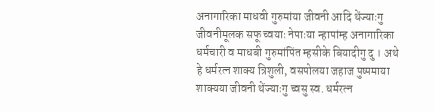अनागारिका माधवी गुरुमांया जीवनी आदि थेंज्याःगु जीवनीमूलक सफू च्वयाः नेपाःया न्हापांम्ह अनागारिका धर्मचारी व माधबी गुरुमांपिंत म्हसीके बियादीगु दु । अथे हे धर्मरत्न शाक्य त्रिशुली, वसपोलया जहाज पुष्पमाया शाक्यया जीवनी थेंज्याःगु च्वसु स्व. धर्मरत्न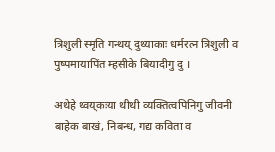त्रिशुली स्मृति गन्थय् दुथ्याकाः धर्मरत्न त्रिशुली व पुष्पमायापिंत म्हसीके बियादीगु दु ।

अथेहे थ्वय्‌कःया थीथी व्यक्तित्वपिनिगु जीवनी बाहेक बाखं, निबन्ध, गद्य कविता व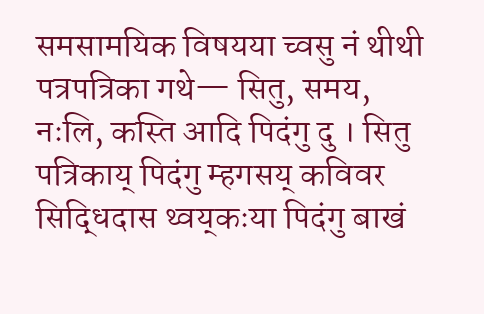समसामयिक विषयया च्वसु नं थीथी पत्रपत्रिका गथे— सितु, समय, नःलि, कस्ति आदि पिदंगु दु । सितु पत्रिकाय् पिदंगु म्हगसय् कविवर सिद्धिदास थ्वय्‌कःया पिदंगु बाखं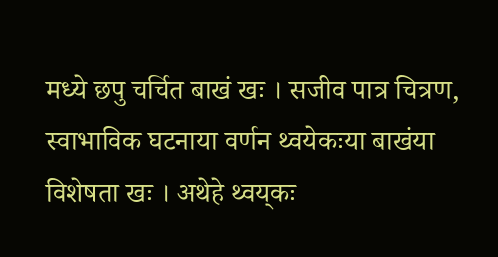मध्ये छपु चर्चित बाखं खः । सजीव पात्र चित्रण, स्वाभाविक घटनाया वर्णन थ्वयेकःया बाखंया विशेषता खः । अथेहे थ्वय्‌कः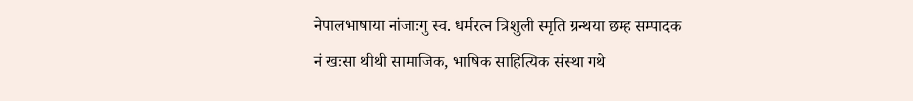नेपालभाषाया नांजाःगु स्व. धर्मरत्न त्रिशुली स्मृति ग्रन्थया छम्ह सम्पादक नं खःसा थीथी सामाजिक, भाषिक साहित्यिक संस्था गथे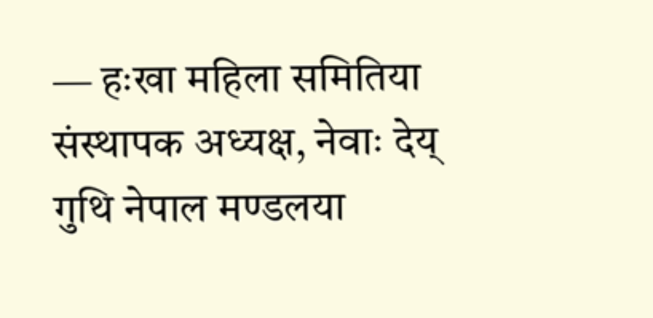— हःखा महिला समितिया संस्थापक अध्यक्ष, नेवाः देय् गुथि नेपाल मण्डलया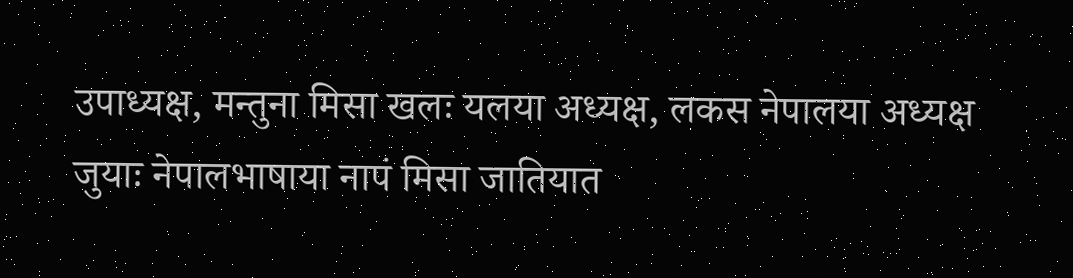उपाध्यक्ष, मन्तुना मिसा खलः यलया अध्यक्ष, लकस नेपालया अध्यक्ष जुयाः नेपालभाषाया नापं मिसा जातियात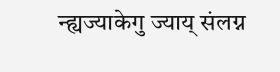न्ह्यज्याकेगु ज्याय् संलग्न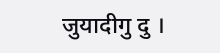जुयादीगु दु ।